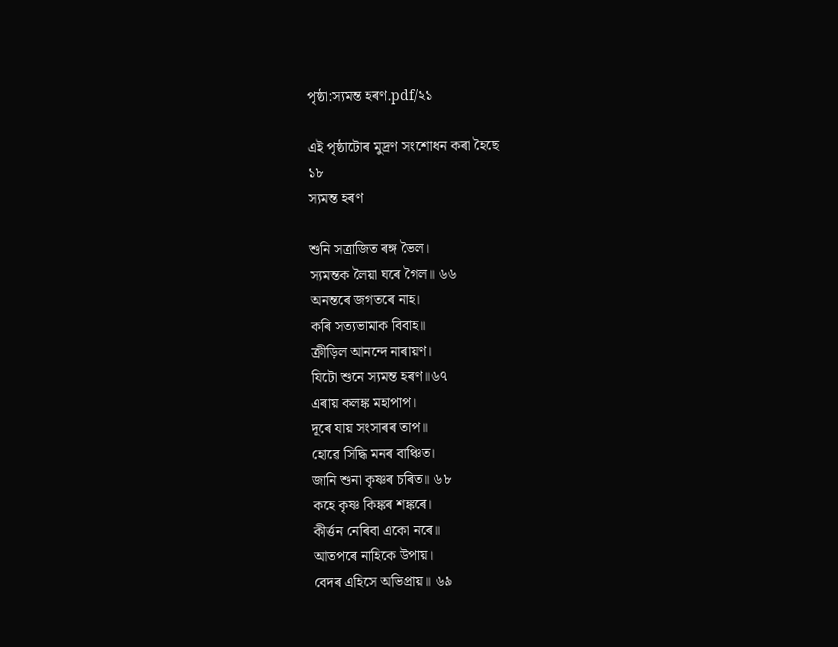পৃষ্ঠা:স্যমন্ত হৰণ.pdf/২১

এই পৃষ্ঠাটোৰ মুদ্ৰণ সংশোধন কৰা হৈছে
১৮
স্যমন্ত হৰণ

শুনি সত্ৰাজিত ৰঙ্গ ভৈল।
স্যমন্তক লৈয়া ঘৰে গৈল॥ ৬৬
অনন্তৰে জগতৰে নাহ।
কৰি সত্যভামাক বিবাহ॥
ক্ৰীড়িল আনন্দে নাৰায়ণ।
যিটো শুনে স্যমন্ত হৰণ॥৬৭
এৰায় কলঙ্ক মহাপাপ।
দূৰে যায় সংসাৰৰ তাপ॥
হোৱে সিদ্ধি মনৰ বাঞ্চিত।
জানি শুনা কৃষ্ণৰ চৰিত॥ ৬৮
কহে কৃষ্ণ কিঙ্কৰ শঙ্কৰে।
কীৰ্ত্তন নেৰিবা একো নৰে॥
আতপৰে নাহিকে উপায়।
বেদৰ এহিসে অভিপ্ৰায়॥ ৬৯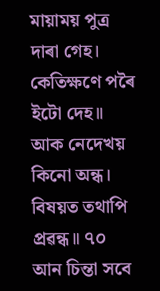মায়াময় পুত্ৰ দাৰা গেহ।
কেতিক্ষণে পৰৈ ইটো দেহ॥
আক নেদেখয় কিনো অন্ধ।
বিষয়ত তথাপি প্ৰৱন্ধ॥ ৭০
আন চিন্তা সবে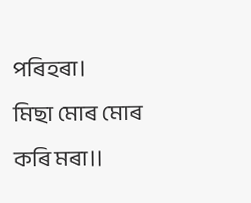পৰিহৰা।
মিছা মোৰ মোৰ কৰি মৰা॥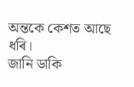অন্তকে কেশত আছে ধৰি।
জানি ডাকি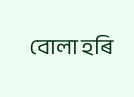বোলা হৰি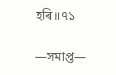হৰি॥৭১

—সমাপ্ত—